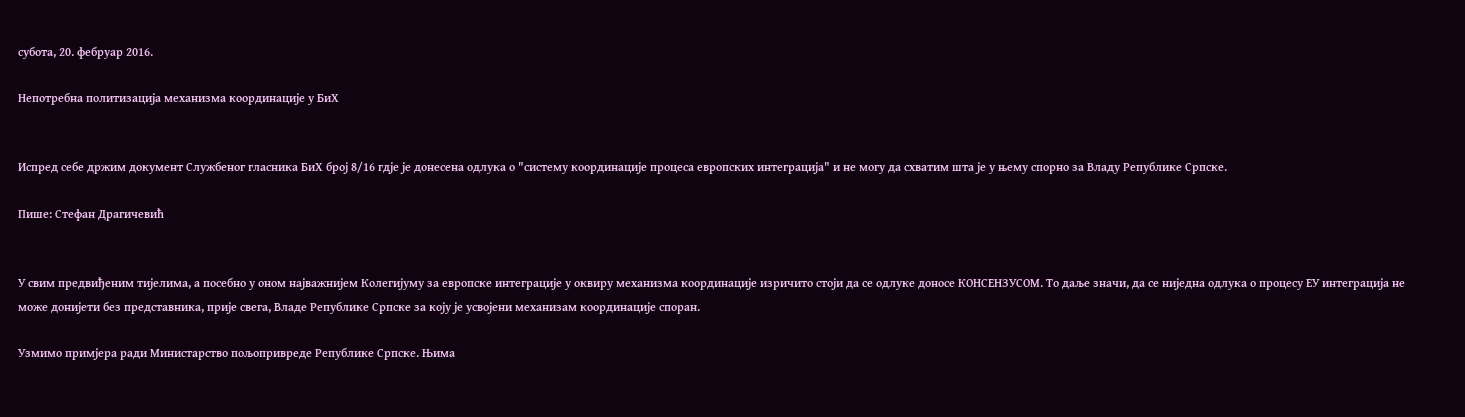субота, 20. фебруар 2016.

Непотребна политизација механизма координације у БиХ


Испред себе држим документ Службеног гласника БиХ број 8/16 гдје је донесена одлука о "систему координације процеса европских интеграција" и не могу да схватим шта је у њему спорно за Владу Републике Српске.

Пише: Стефан Драгичевић


У свим предвиђеним тијелима, а посебно у оном најважнијем Колегијуму за европске интеграције у оквиру механизма координације изричито стоји да се одлуке доносе КОНСЕНЗУСОМ. То даље значи, да се ниједна одлука о процесу ЕУ интеграција не може донијети без представника, прије свега, Владе Републике Српске за коју је усвојени механизам координације споран.

Узмимо примјера ради Министарство пољопривреде Републике Српске. Њима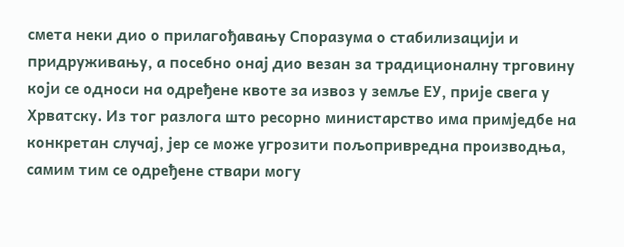смета неки дио о прилагођавању Споразума о стабилизацији и придруживању, а посебно онај дио везан за традиционалну трговину који се односи на одређене квоте за извоз у земље ЕУ, прије свега у Хрватску. Из тог разлога што ресорно министарство има примједбе на конкретан случај, јер се може угрозити пољопривредна производња, самим тим се одређене ствари могу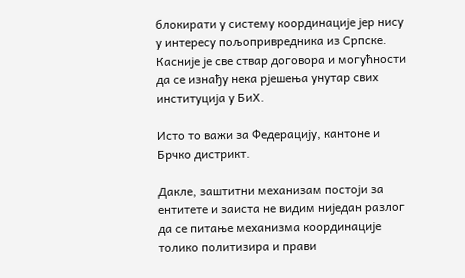блокирати у систему координације јер нису у интересу пољопривредника из Српске. Касније је све ствар договора и могућности да се изнађу нека рјешења унутар свих институција у БиХ.

Исто то важи за Федерацију, кантоне и Брчко дистрикт.

Дакле, заштитни механизам постоји за ентитете и заиста не видим ниједан разлог да се питање механизма координације толико политизира и прави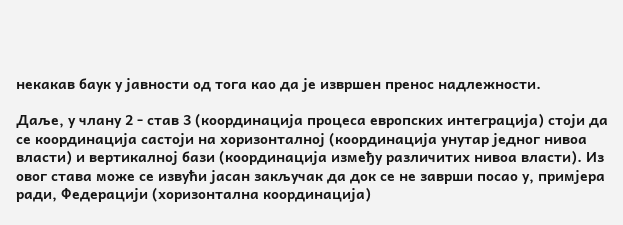некакав баук у јавности од тога као да је извршен пренос надлежности.

Даље, у члану 2 - став 3 (координација процеса европских интеграција) стоји да се координација састоји на хоризонталној (координација унутар једног нивоа власти) и вертикалној бази (координација између различитих нивоа власти). Из овог става може се извући јасан закључак да док се не заврши посао у, примјера ради, Федерацији (хоризонтална координација)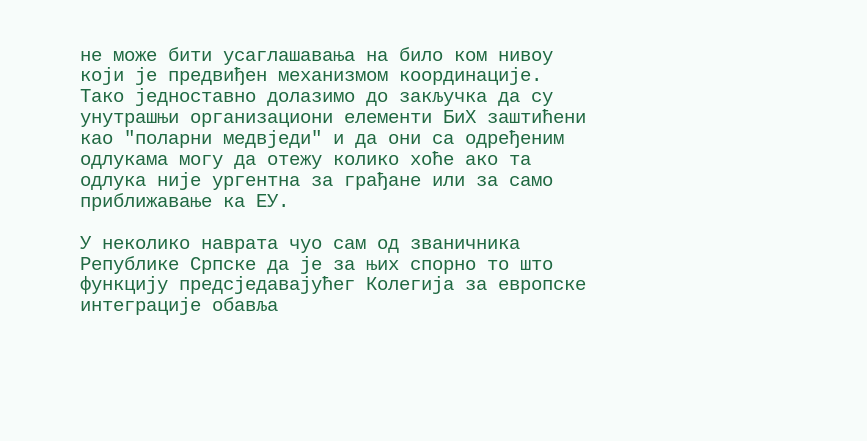не може бити усаглашавања на било ком нивоу који је предвиђен механизмом координације. Тако једноставно долазимо до закључка да су унутрашњи организациони елементи БиХ заштићени као "поларни медвједи" и да они са одређеним одлукама могу да отежу колико хоће ако та одлука није ургентна за грађане или за само приближавање ка ЕУ.

У неколико наврата чуо сам од званичника Републике Српске да је за њих спорно то што функцију предсједавајућег Колегија за европске интеграције обавља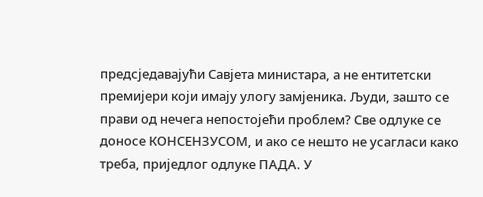предсједавајући Савјета министара, а не ентитетски премијери који имају улогу замјеника. Људи, зашто се прави од нечега непостојећи проблем? Све одлуке се доносе КОНСЕНЗУСОМ, и ако се нешто не усагласи како треба, приједлог одлуке ПАДА. У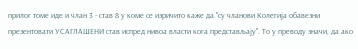прилог томе иде и члан 3 - став 8 у коме се изричито каже да "су чланови Колегија обавезни презентовати УСАГЛАШЕНИ став испред нивоа власти кога представљају". То у преводу значи, да ако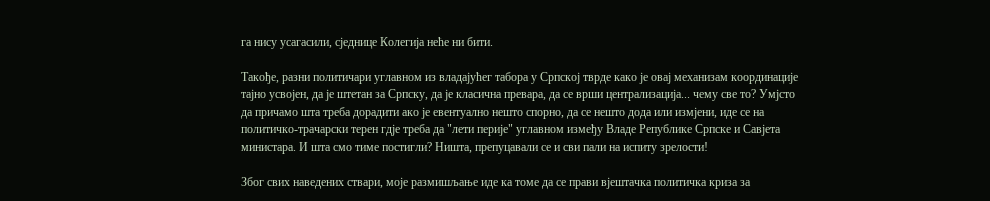га нису усагасили, сједнице Колегија неће ни бити.

Такође, разни политичари углавном из владајућег табора у Српској тврде како је овај механизам координације тајно усвојен, да је штетан за Српску, да је класична превара, да се врши централизација... чему све то? Умјсто да причамо шта треба дорадити ако је евентуално нешто спорно, да се нешто дода или измјени, иде се на политичко-трачарски терен гдје треба да "лети перије" углавном између Владе Републике Српске и Савјета министара. И шта смо тиме постигли? Ништа, препуцавали се и сви пали на испиту зрелости!

Због свих наведених ствари, моје размишљање иде ка томе да се прави вјештачка политичка криза за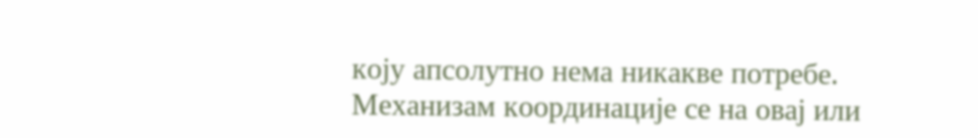коју апсолутно нема никакве потребе. Механизам координације се на овај или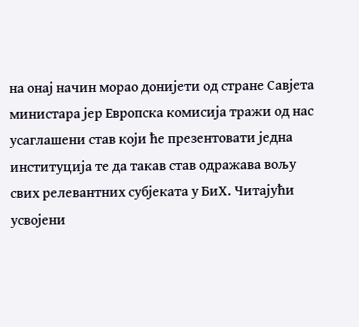на онај начин морао донијети од стране Савјета министара јер Европска комисија тражи од нас усаглашени став који ће презентовати једна институција те да такав став одражава вољу свих релевантних субјеката у БиХ. Читајући усвојени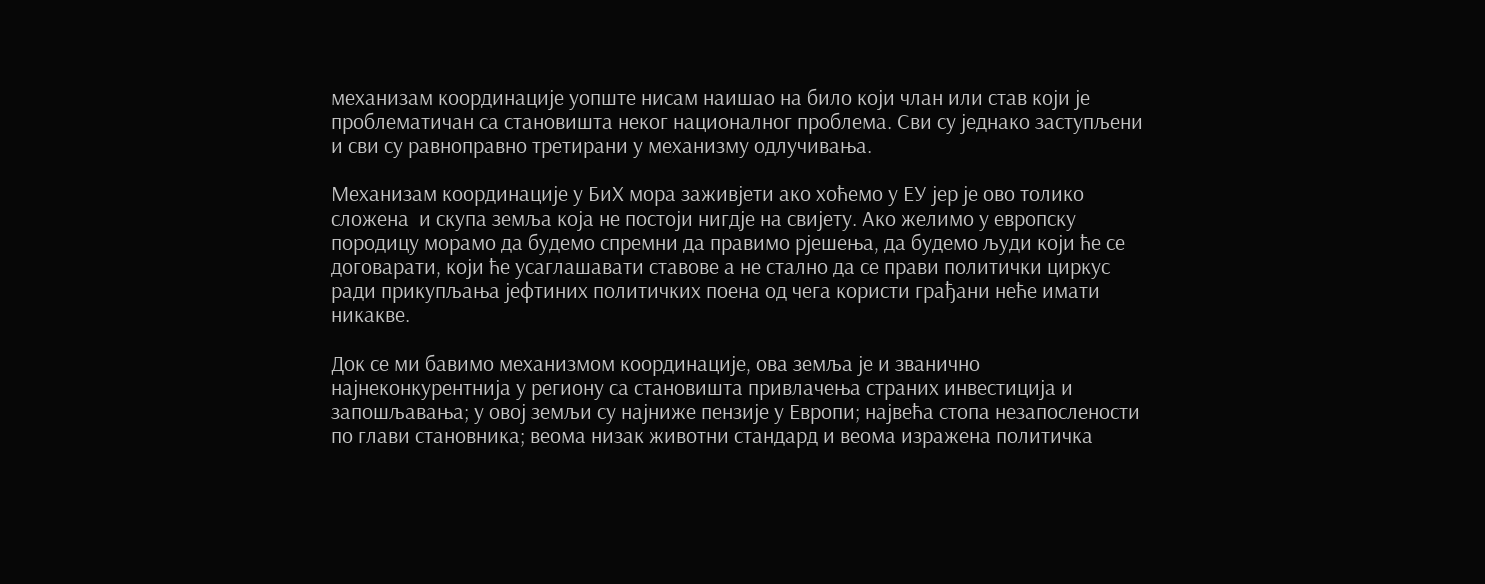механизам координације уопште нисам наишао на било који члан или став који је проблематичан са становишта неког националног проблема. Сви су једнако заступљени и сви су равноправно третирани у механизму одлучивања.

Механизам координације у БиХ мора заживјети ако хоћемо у ЕУ јер је ово толико сложена  и скупа земља која не постоји нигдје на свијету. Ако желимо у европску породицу морамо да будемо спремни да правимо рјешења, да будемо људи који ће се договарати, који ће усаглашавати ставове а не стално да се прави политички циркус ради прикупљања јефтиних политичких поена од чега користи грађани неће имати никакве.

Док се ми бавимо механизмом координације, ова земља је и званично најнеконкурентнија у региону са становишта привлачења страних инвестиција и запошљавања; у овој земљи су најниже пензије у Европи; највећа стопа незапослености по глави становника; веома низак животни стандард и веома изражена политичка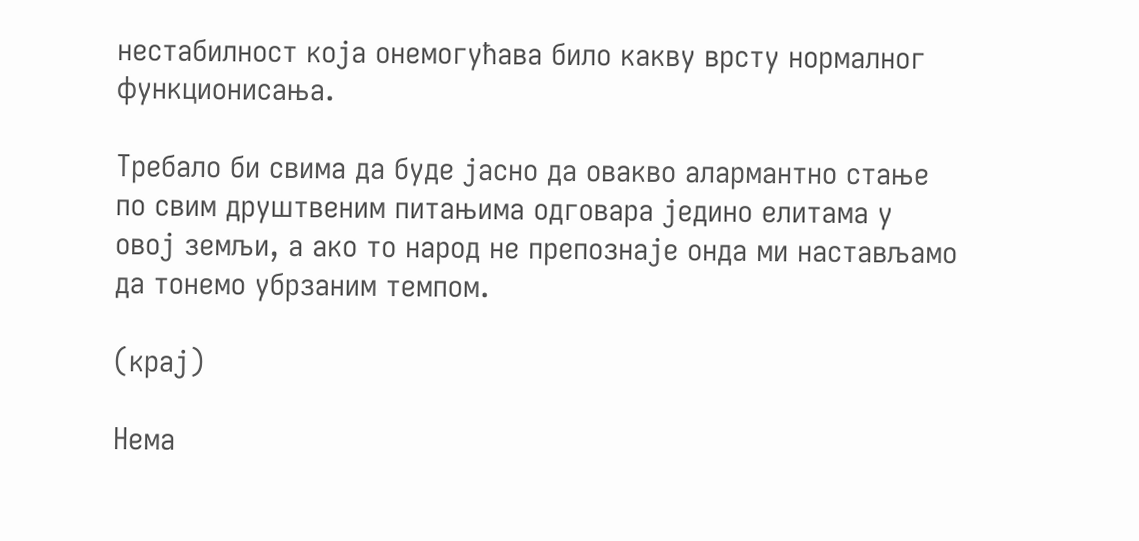нестабилност која онемогућава било какву врсту нормалног функционисања.

Требало би свима да буде јасно да овакво алармантно стање по свим друштвеним питањима одговара једино елитама у овој земљи, а ако то народ не препознаје онда ми настављамо да тонемо убрзаним темпом.

(крај)

Нема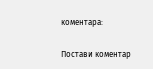коментара:

Постави коментар